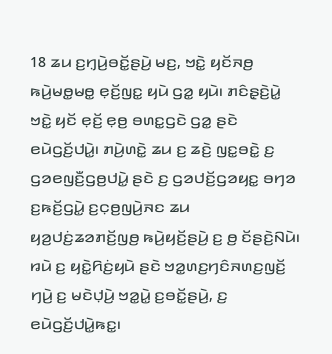18 ꤘꤣ ꤢ꤬ꤚ꤫ꤣꤧ꤬ꤋꤢꤩ꤭ꤔꤣꤧ꤬ ꤗꤢ꤬, ꤠꤢꤧ꤭ ꤟꤢꤩꤏꤥ꤬ ꤒꤣꤧ꤬ꤗꤥ꤭ꤗꤥ꤭ ꤕ꤫ꤢꤩ꤬ꤜꤢ꤭ ꤟꤣꤧ ꤞꤤ꤭ ꤟꤣꤧ꤯ ꤊꤢꤨꤔ꤫ꤢꤧ꤬ꤣꤧ꤭ ꤠꤢꤧ꤭ ꤟꤢꤩ ꤕ꤫ꤢꤩ꤬ ꤕ꤫ꤥ꤬ ꤋꤛꤢ꤭ꤞꤢꤧ ꤞꤤ꤭ ꤔꤢꤧ ꤕꤣꤧꤞꤢꤩ꤬ꤓꤣꤧ꤭꤯ ꤊꤣꤧ꤬ꤛꤢꤧ꤭ ꤘꤣ ꤢ꤬ ꤘꤢꤧ꤬ ꤜꤢ꤭ꤋꤢꤧ꤭ ꤢ꤬ ꤞꤤꤕꤜꤢꤪ꤬ꤞꤥ꤬ꤓꤣꤧ꤭ ꤔꤢꤧ ꤢ꤬ ꤞꤤꤓꤢꤩ꤬ꤞꤤꤟꤢ꤭ ꤋꤚꤤ ꤢ꤬ꤒꤢꤩ꤬ꤞꤣꤧ꤭ ꤢ꤬ꤍ꤫ꤥ꤬ꤜꤣꤧ꤬ꤏꤢ ꤘꤣ ꤟꤤ꤬ꤓꤢꤦ꤬ꤘꤤꤊꤢꤩ꤬ꤜꤥ꤬ ꤒꤣꤧ꤬ꤟꤢꤩ꤬ꤔꤣꤧ꤬ ꤢ꤬ ꤥ꤬ ꤢꤩꤔꤢꤧ꤬ꤡꤣꤧ꤯
ꤙꤣꤧ ꤢ꤬ ꤟꤢꤧ꤭ꤖꤢꤦ꤬ꤟꤣꤧ ꤔꤢꤧ ꤠꤤ꤭ꤛꤢ꤬ꤚꤢꤨꤏꤛꤢ꤬ꤜꤢꤩ꤬ ꤚꤣꤧ꤬ ꤢ꤬ ꤗꤢꤧꤓ꤫ꤣꤧ꤬ ꤠꤤ꤭ꤣꤧ꤭ ꤢ꤬ꤋꤢꤩ꤭ꤔꤣꤧ꤬, ꤢ꤬ ꤕꤣꤧꤞꤢꤩ꤬ꤓꤣꤧ꤭ꤒꤢ꤭꤯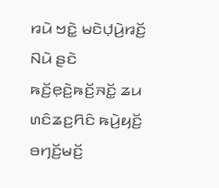ꤙꤣꤧ ꤠꤢꤧ꤭ ꤗꤢꤧꤓ꤫ꤣꤧ꤬ꤙꤢꤩ꤬ ꤡꤣꤧ ꤔꤢꤧ ꤒꤢꤩ꤬ꤕ꤫ꤢꤧ꤬ꤒꤢꤩ꤬ꤏꤢꤩ꤭ ꤘꤣ ꤛꤢꤨꤘꤢ꤬ꤖꤢꤨ ꤒꤣꤧ꤬ꤟꤢꤩ꤬ ꤋꤚꤢꤩ꤬ꤗꤢꤩ꤬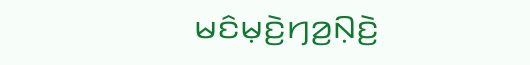ꤗꤢꤨꤗ꤫ꤢꤧ꤬ꤚꤤ꤬ꤡ꤫ꤢꤧ꤬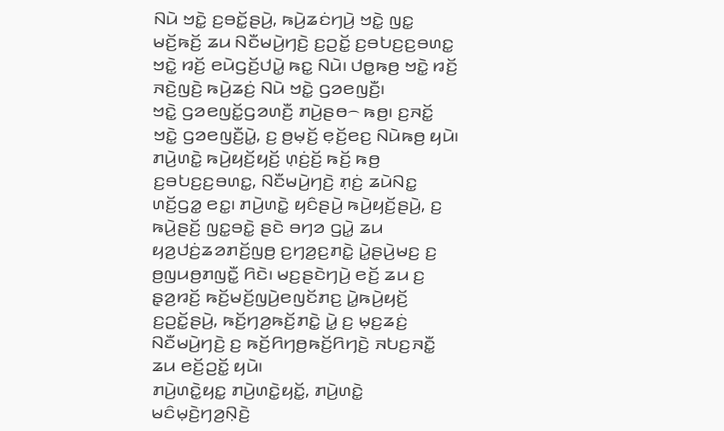ꤡꤣꤧ ꤠꤢꤧ꤭ ꤢ꤬ꤋꤢꤩ꤭ꤔꤣꤧ꤬, ꤒꤣꤧ꤬ꤘꤢꤦꤚꤣꤧ꤬ ꤠꤢꤧ꤭ ꤜꤢ꤭ ꤗꤢꤩ꤬ꤒꤢꤩ꤬ ꤘꤣ ꤡꤢꤪꤗꤣꤧ꤬ꤚꤢꤧ꤬ ꤢ꤬ꤑꤢꤩ꤭ ꤢ꤬ꤋꤝꤢ꤬ꤢ꤬ꤋꤛꤢ꤭ ꤠꤢꤧ꤭ ꤙꤢꤩ꤬ ꤕꤣꤧꤞꤢꤩ꤬ꤓꤣꤧ꤭ ꤒꤢ꤭ ꤡꤣꤧ꤯ ꤓꤥ꤭ꤒꤥ꤬ ꤠꤢꤧ꤭ ꤙꤢꤩ꤬ ꤏꤢꤧ꤬ꤜꤢꤧ꤬ ꤒꤣꤧ꤬ꤘꤢꤦ꤬ ꤡꤣꤧ ꤠꤢꤧ꤭ ꤞꤤꤕꤜꤢꤪ꤬꤯
ꤠꤢꤧ꤭ ꤞꤤꤕꤜꤢꤩ꤭ꤞꤤꤛꤢꤪ꤬ ꤊꤣꤧ꤬ꤔꤥ꤮ ꤒꤥ꤬꤯ ꤢ꤬ꤏꤢꤩ꤭ ꤠꤢꤧ꤭ ꤞꤤꤕꤜꤢꤪ꤬ꤣꤧ꤭, ꤢ꤬ ꤥ꤬ꤗ꤫ꤢꤩ꤬ ꤕ꤫ꤢꤩ꤬ꤕꤢ꤬ ꤡꤣꤧꤒꤥ꤬ ꤟꤣꤧ꤯
ꤊꤣꤧ꤬ꤛꤢꤧ꤭ ꤒꤣꤧ꤬ꤟꤢꤩ꤬ꤟꤢꤩ꤬ ꤛ꤫ꤢꤦ꤬ꤢꤩ꤬ ꤒꤢꤩ꤬ ꤒꤥ꤬ ꤢ꤬ꤋꤝꤢ꤬ꤢ꤬ꤋꤛꤢ꤭, ꤡꤢꤪꤗꤣꤧ꤬ꤚꤢꤧ꤬ ꤊ꤫ꤢꤦ꤬ ꤘꤣꤧꤡꤢ꤭ ꤛꤢꤩ꤬ꤞꤤ꤭ ꤕꤢ꤭꤯ ꤊꤣꤧ꤬ꤛꤢꤧ꤭ ꤟꤢꤨꤔꤣꤧ꤬ ꤒꤣꤧ꤬ꤟꤢꤩ꤬ꤔꤣꤧ꤬, ꤢ꤬ ꤒꤣꤧ꤬ꤔꤢꤩ꤬ ꤜꤢ꤭ꤋꤢꤧ꤭ ꤔꤢꤧ ꤋꤚꤤ ꤞꤣꤧ꤭ ꤘꤣ ꤟꤤ꤬ꤓꤢꤦ꤬ꤘꤤꤊꤢꤩ꤬ꤜꤥ꤬ ꤢ꤬ꤚꤤ꤬ꤢ꤬ꤊꤢꤧ꤭ ꤣꤧ꤭ꤔꤣꤧ꤬ꤗꤢ꤬ ꤢ꤬ ꤥ꤬ꤜꤣꤥ꤬ꤊꤜꤢꤪ꤭ ꤖꤢꤧ꤯ ꤗꤢ꤬ꤔꤢꤧꤚꤣꤧ꤬ ꤕꤢꤩ꤬ ꤘꤣ ꤢ꤬ ꤔ꤫ꤤ꤬ꤙꤢꤩ꤬ ꤒꤢꤩ꤬ꤗꤢꤩ꤬ꤜꤣꤧ꤬ꤕꤜꤢꤩꤊꤢ꤬ ꤣꤧ꤭ꤒꤣꤧ꤬ꤟꤢꤩ꤬ ꤢ꤬ꤑꤢꤩ꤭ꤔꤣꤧ꤬, ꤒꤢꤩ꤬ꤚꤤ꤬ꤒꤢꤩ꤬ꤊꤢꤧ꤭ ꤣꤧ꤭ ꤢ꤬ ꤗ꤫ꤢ꤬ꤘꤢꤦ꤬ ꤡꤢꤪꤗꤣꤧ꤬ꤚꤢꤧ꤬ ꤢ꤬ ꤒꤢꤩ꤬ꤖꤚꤥ꤬ꤒꤢꤩ꤬ꤖꤚꤢꤧ꤬ ꤏꤝꤢ꤬ꤏꤢꤪ꤭ ꤘꤣ ꤕꤢꤩ꤬ꤑꤢꤩ꤭ ꤟꤣꤧ꤯
ꤊꤣꤧ꤬ꤛꤢꤧ꤭ꤟꤢ꤭ ꤊꤣꤧ꤬ꤛꤢꤧ꤭ꤟꤢꤩ꤭, ꤊꤣꤧ꤬ꤛꤢꤧ꤭ ꤗꤢꤨꤗ꤫ꤢꤧ꤬ꤚꤤ꤬ꤡ꤫ꤢꤧ꤬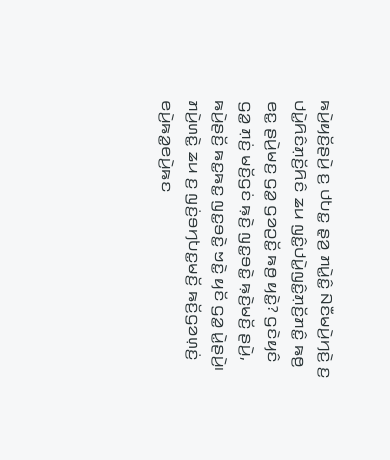ꤒꤣꤧ꤬ꤟꤢꤩ꤬ꤔꤣꤧ꤬ ꤢ꤬ ꤓꤝꤢ꤭ ꤔ꤫ꤤ꤬ ꤊꤣꤧ꤭ꤢꤨ꤭ ꤡꤢꤪꤗꤣꤧ꤬ꤚꤢꤧ꤬ ꤢ꤬ ꤓꤣꤧ꤭ꤖꤢꤨꤊ꤫ꤢꤩ꤬ꤖꤢꤨ ꤘꤣ ꤜꤢꤨ꤭ꤓꤣꤧ꤭ꤜꤢꤨ꤭ꤊ꤫ꤢꤩ꤬ꤊꤢꤨ꤭ ꤒꤥ꤬ ꤕꤢ꤭ ꤔꤣꤧ꤬ꤗꤢ꤬ ꤞꤤ꤭ ꤞꤤꤑꤢꤩ꤭ ꤒꤥ꤬ ꤟꤢꤧ꤭? ꤞꤢꤧꤟꤢꤨ ꤞꤤ꤭ ꤊ꤫ꤢꤦ꤬ ꤗꤢꤩ꤬ꤞꤢꤦ ꤒ꤫ꤢꤧ꤬ ꤜꤢ꤭ꤋꤢꤧ꤭ ꤒ꤫ꤢꤧ꤬ꤗꤢꤩ꤬ ꤔꤣꤧ꤬, ꤒꤣꤧ꤬ꤔꤢꤩ꤬ ꤒꤢ꤭ꤒꤢ꤭ ꤜꤢ꤭ꤋꤢꤧ꤭ ꤠꤢꤧ꤭ ꤟꤢꤩ ꤞꤤ꤭ ꤣꤧ꤭ꤔꤣꤧ꤬꤯ ꤊꤣꤧ꤬ꤛꤢꤧ꤭ ꤘꤣ ꤢ꤬ ꤜꤢꤦ꤬ꤋꤚꤝꤢ꤭ꤗꤢꤩ꤬ ꤒꤢꤩ꤬ꤞꤤꤛ꤫ꤢꤦ꤬ ꤕꤣꤧ꤬ꤒꤤ꤭ꤕꤣꤧ꤬ꤒꤢ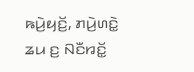ꤒꤣꤧ꤬ꤟꤢꤩ꤬, ꤊꤣꤧ꤬ꤛꤢꤧ꤭ ꤘꤣ ꤢ꤬ ꤡꤢꤪꤙꤢꤩ꤭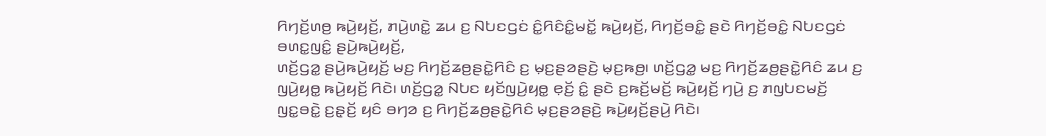ꤖꤚꤢꤩ꤬ꤛꤥ꤬ ꤒꤣꤧ꤬ꤟꤢꤩ꤬, ꤊꤣꤧ꤬ꤛꤢꤧ꤭ ꤘꤣ ꤢ꤬ ꤡꤝꤢꤞꤢꤦ ꤢꤨ꤭ꤖꤢꤨꤢꤨ꤭ꤗꤢꤩ꤭ ꤒꤣꤧ꤬ꤟꤢꤩ꤬, ꤖꤚꤢꤩ꤬ꤋꤢꤨ꤭ ꤔꤢꤧ ꤖꤚꤢꤩ꤬ꤋꤢꤨ꤭ ꤡꤝꤢꤞꤢꤦ ꤋꤛꤢ꤭ꤜꤢꤨ꤭ ꤔꤣꤧ꤬ꤒꤣꤧ꤬ꤟꤢꤩ꤬,
ꤛꤢꤩ꤬ꤞꤤ꤭ ꤔꤣꤧ꤬ꤒꤣꤧ꤬ꤟꤢꤩ꤬ ꤗꤢ꤬ ꤖꤚꤢꤩ꤬ꤘꤥ꤬ꤔꤢꤧ꤭ꤖꤢꤨ ꤢ꤬ ꤗ꤫ꤢ꤬ꤔꤤꤔꤢꤧ꤬ ꤗ꤫ꤢ꤬ꤒꤥ꤬꤯ ꤛꤢꤩ꤬ꤞꤤ꤭ ꤗꤢ꤬ ꤖꤚꤢꤩ꤬ꤘꤥ꤬ꤔꤢꤧ꤭ꤖꤢꤨ ꤘꤣ ꤢ꤬ ꤜꤣꤧ꤬ꤟꤥ꤭ ꤒꤣꤧ꤬ꤟꤢꤩ꤬ ꤖꤢꤧ꤯ ꤛꤢꤩ꤬ꤞꤤ꤭ ꤡꤝꤢ ꤟꤢꤩꤜꤣꤧ꤬ꤟꤥ꤭ ꤕ꤫ꤢꤩ꤬ ꤢꤨ꤭ ꤔꤢꤧ ꤢ꤬ꤒꤢꤩ꤬ꤗꤢꤩ꤬ ꤒꤣꤧ꤬ꤟꤢꤩ꤬ ꤚꤣꤧ꤬ ꤢ꤬ ꤊꤜꤝꤢꤗꤢꤩ꤬ ꤜꤢ꤭ꤋꤢꤧ꤭ ꤢ꤬ꤔ꤫ꤢꤩ꤬ ꤟꤢꤨ ꤋꤚꤤ ꤢ꤬ ꤖꤚꤢꤩ꤬ꤘꤥ꤬ꤔꤢꤧ꤭ꤖꤢꤨ ꤗ꤫ꤢ꤬ꤔꤤꤔꤢꤧ꤬ ꤒꤣꤧ꤬ꤟꤢꤩ꤬ꤔꤣꤧ꤬ ꤖꤢꤧ꤯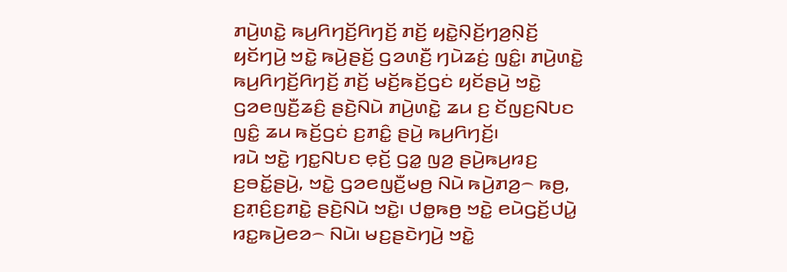ꤊꤣꤧ꤬ꤛꤢꤧ꤭ ꤒꤣ꤬ꤖꤚꤢꤩ꤬ꤖꤚꤢꤩ꤬ ꤊꤢꤩ꤬ ꤟꤢꤧ꤭ꤡ꤫ꤢꤩ꤬ꤚꤤ꤬ꤡ꤫ꤢꤩ꤬ ꤟꤢꤩꤚꤣꤧ꤬ ꤠꤢꤧ꤭ ꤒꤣꤧ꤬ꤔꤢꤩ꤬ ꤞꤤꤛꤢꤪ꤬ ꤚꤣꤧꤘꤢꤦ꤬ ꤜꤢꤨ꤭꤯ ꤊꤣꤧ꤬ꤛꤢꤧ꤭ ꤒꤣ꤬ꤖꤚꤢꤩ꤬ꤖꤚꤢꤩ꤬ ꤊꤢꤩ꤬ ꤗꤢꤩ꤬ꤒꤢꤩ꤬ꤞꤢꤦ ꤟꤢꤩꤔꤣꤧ꤬ ꤠꤢꤧ꤭ ꤞꤤꤕꤜꤢꤪ꤬ꤘꤢꤨ꤬ ꤔꤢꤧ꤬ꤡꤣꤧ ꤊꤣꤧ꤬ꤛꤢꤧ꤭ ꤘꤣ ꤢ꤬ ꤢꤩꤜꤢ꤬ꤡꤝꤢ ꤜꤢꤨ꤭ ꤘꤣ ꤒꤢꤩ꤬ꤞꤢꤦ ꤢ꤬ꤊꤢꤨ꤭ ꤔꤣꤧ꤬ ꤒꤣ꤬ꤖꤚꤢꤩ꤬꤯
ꤙꤣꤧ ꤠꤢꤧ꤭ ꤚꤢ꤭ꤡꤝꤢ ꤕ꤫ꤢꤩ꤬ ꤞꤤ꤭ ꤜꤤ꤬ ꤔꤣꤧ꤬ꤒꤣ꤬ꤙꤢ꤬ ꤢ꤬ꤋꤢꤩ꤭ꤔꤣꤧ꤬, ꤠꤢꤧ꤭ ꤞꤤꤕꤜꤢꤪ꤬ꤗꤥ꤬ ꤡꤣꤧ ꤒꤣꤧ꤬ꤊꤤ꤬꤮ ꤒꤥ꤬, ꤢ꤬ꤊ꤫ꤢꤨ꤬ꤢ꤬ꤊꤢꤧ꤭ ꤔꤢꤧ꤬ꤡꤣꤧ ꤠꤢꤧ꤭꤯ ꤓꤥ꤭ꤒꤥ꤬ ꤠꤢꤧ꤭ ꤕꤣꤧꤞꤢꤩ꤬ꤓꤣꤧ꤭ ꤙꤢ꤭ꤒꤣꤧ꤬ꤕꤤ꤮ ꤡꤣꤧ꤯ ꤗꤢ꤬ꤔꤢꤧꤚꤣꤧ꤬ ꤠꤢꤧ꤭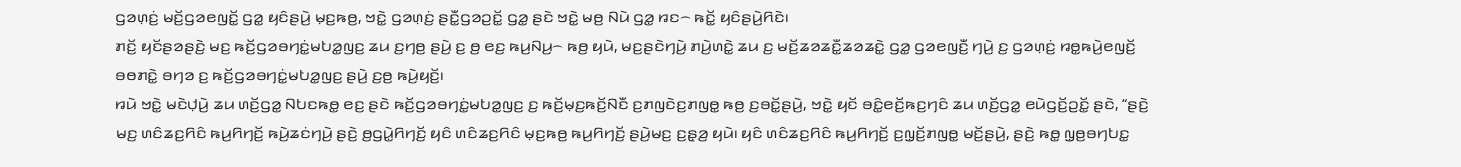ꤞꤤꤛ꤫ꤢꤦ꤬ ꤗꤢꤩ꤬ꤞꤤꤕꤜꤢꤩ꤭ ꤞꤤ꤭ ꤟꤢꤨꤔꤣꤧ꤬ ꤗ꤫ꤢ꤬ꤒꤥ꤬, ꤠꤢꤧ꤭ ꤞꤤꤛ꤫ꤢꤦ꤬ ꤔꤢꤪ꤭ꤞꤤꤑꤢꤩ꤭ ꤞꤤ꤭ ꤔꤢꤧ ꤠꤢꤧ꤭ ꤗꤥ꤬ ꤡꤣꤧ ꤞꤤ꤭ ꤙꤢ꤮ ꤒꤢꤩ꤭ ꤟꤢꤨꤔꤣꤧ꤬ꤖꤢꤧ꤯
ꤊꤢꤩ꤬ ꤟꤢꤩꤔꤤꤔꤢꤧ꤬ ꤗꤢ꤬ ꤒꤢꤩ꤬ꤞꤤꤋꤚꤢꤦ꤭ꤗꤝꤤ꤭ꤜꤢ꤬ ꤘꤣ ꤢ꤬ꤚꤥ꤬ ꤔꤣꤧ꤬ ꤢ꤬ ꤥ꤬ ꤕꤢ꤬ ꤒꤣ꤬ꤡꤣ꤬꤮ ꤒꤥ꤬ ꤟꤣꤧ, ꤗꤢ꤬ꤔꤢꤧꤚꤣꤧ꤬ ꤊꤣꤧ꤬ꤛꤢꤧ꤭ ꤘꤣ ꤢ꤬ ꤗꤢꤩ꤬ꤘꤤꤘꤢꤪ꤭ꤘꤤꤘꤢꤧ꤭ ꤞꤤ꤭ ꤞꤤꤕꤜꤢꤪ꤬ ꤚꤣꤧ꤬ ꤢ꤬ ꤞꤤꤛ꤫ꤢꤦ꤬ ꤙꤥ꤭ꤒꤣꤧ꤬ꤕꤜꤢꤩ꤬ ꤋꤥꤊꤢꤧ꤭ ꤋꤚꤤ ꤢ꤬ ꤒꤢꤩ꤬ꤞꤤꤋꤚꤢꤦ꤭ꤗꤝꤤ꤭ꤜꤢ꤬ ꤔꤣꤧ꤬ ꤢ꤬ꤥ꤬ ꤒꤣꤧ꤬ꤟꤢꤩ꤬꤯
ꤙꤣꤧ ꤠꤢꤧ꤭ ꤗꤢꤧꤓ꤫ꤣꤧ꤬ ꤘꤣ ꤛꤢꤩ꤬ꤞꤤ꤭ ꤡꤝꤢꤒꤥ꤭ ꤕꤢ꤬ ꤔꤢꤧ ꤒꤢꤩ꤬ꤞꤤꤋꤚꤢꤦ꤭ꤗꤝꤤ꤭ꤜꤢ꤬ ꤢ꤬ ꤒꤢꤩ꤬ꤗ꤫ꤢ꤬ꤒꤢꤩ꤬ꤡꤢꤪ ꤢ꤬ꤊꤜꤢꤧꤢ꤬ꤊꤜꤥ꤭ ꤒꤥ꤬ ꤢ꤬ꤋꤢꤩ꤭ꤔꤣꤧ꤬, ꤠꤢꤧ꤭ ꤟꤢꤩ ꤋꤢꤨ꤭ꤕꤢꤩ꤬ꤒꤢ꤬ꤚꤢꤨ ꤘꤣ ꤛꤢꤩ꤬ꤞꤤ꤭ ꤕꤣꤧꤞꤢꤩ꤬ꤑꤢꤩ꤭ ꤔꤢꤧ, “ꤔꤢꤧ꤬ ꤗꤢ꤬ ꤛꤢꤨꤘꤢ꤬ꤖꤢꤨ ꤒꤣ꤬ꤖꤚꤢꤩ꤬ ꤒꤣꤧ꤬ꤘꤢꤦꤚꤣꤧ꤬ ꤔꤢꤧ꤬ ꤥ꤬ꤞꤣꤧ꤭ꤖꤚꤢꤩ꤬ ꤟꤢꤨ ꤛꤢꤨꤘꤢ꤬ꤖꤢꤨ ꤗ꤫ꤢ꤬ꤒꤥ꤬ ꤒꤣ꤬ꤖꤚꤢꤩ꤬ ꤔꤣꤧ꤬ꤗꤢ꤬ ꤢ꤬ꤔ꤫ꤤ꤬ ꤟꤣꤧ꤯ ꤟꤢꤨ ꤛꤢꤨꤘꤢ꤬ꤖꤢꤨ ꤒꤣ꤬ꤖꤚꤢꤩ꤬ ꤢ꤬ꤜ꤫ꤢꤩ꤬ꤊꤜꤥ꤭ ꤗꤢꤩ꤬ꤔꤣꤧ꤬, ꤔꤢꤧ꤬ ꤒꤥ꤭ ꤜ꤫ꤥ꤬ꤋꤚꤝꤢ꤭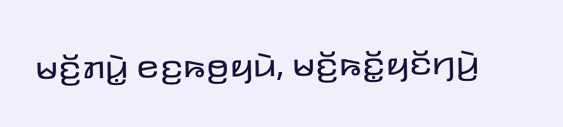ꤗꤢꤩ꤬ꤊꤣꤧ꤭ ꤕꤢ꤬ꤒꤥ꤬ꤟꤣꤧ, ꤗꤢꤩ꤬ꤒꤢꤩ꤭ꤟꤢꤩꤚꤣꤧ꤬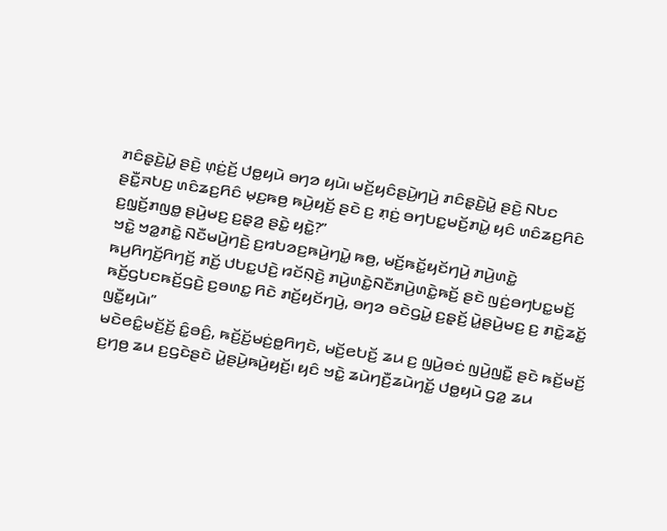ꤊꤢꤨꤔ꤫ꤢꤧ꤬ꤣꤧ꤭ ꤔꤢꤧ꤬ ꤛ꤫ꤢꤦ꤬ꤢꤩ꤬ ꤓꤥ꤭ꤟꤣꤧ ꤋꤚꤤ ꤟꤣꤧ꤯ ꤗꤢꤩ꤬ꤟꤢꤨꤔꤣꤧ꤬ꤚꤣꤧ꤬ ꤊꤢꤨꤔ꤫ꤢꤧ꤬ꤣꤧ꤭ ꤔꤢꤧ꤬ ꤡꤝꤢ ꤔꤢꤪ꤭ꤏꤝꤢ꤬ ꤛꤢꤨꤘꤢ꤬ꤖꤢꤨ ꤗ꤫ꤢ꤬ꤒꤥ꤬ ꤒꤣꤧ꤬ꤟꤢꤩ꤬ ꤔꤢꤧ ꤢ꤬ ꤊ꤫ꤢꤦ꤬ ꤋꤚꤝꤢ꤭ꤗꤢꤩ꤬ꤊꤣꤧ꤭ ꤟꤢꤨ ꤛꤢꤨꤘꤢ꤬ꤖꤢꤨ ꤢ꤬ꤜ꤫ꤢꤩ꤬ꤊꤜꤥ꤭ ꤔꤣꤧ꤬ꤗꤢ꤬ ꤢ꤬ꤔ꤫ꤤ꤬ ꤔꤢꤧ꤭ ꤟꤢꤧ꤭?”
ꤠꤢꤧ꤭ ꤠꤤ꤭ꤊꤢꤧ꤭ ꤡꤢꤪꤗꤣꤧ꤬ꤚꤢꤧ꤬ ꤢ꤬ꤙꤝꤤꤢ꤬ꤒꤣꤧ꤬ꤚꤣꤧ꤭ ꤒꤥ꤬, ꤗꤢꤩ꤬ꤒꤢꤩ꤭ꤟꤢꤩꤚꤣꤧ꤬ ꤊꤣꤧ꤬ꤛꤢꤧ꤭ ꤒꤣ꤬ꤖꤚꤢꤩ꤬ꤖꤚꤢꤩ꤬ ꤊꤢꤩ꤬ ꤓꤝꤢ꤭ꤓꤢꤧ꤬ ꤙꤢꤩꤡ꤫ꤢꤧ꤬ ꤊꤣꤧ꤬ꤛꤢꤧ꤭ꤡꤢꤪꤊꤣꤧ꤬ꤛꤢꤧ꤭ꤒꤢꤩ꤬ ꤔꤢꤧ ꤜꤢꤦ꤬ꤋꤚꤝꤢ꤭ꤗꤢꤩ꤬ ꤒꤢꤩ꤬ꤞꤝꤢꤒꤢꤩ꤬ꤞꤢꤧ꤬ ꤢ꤬ꤋꤛꤢ꤭ ꤖꤢꤧ ꤊꤢꤩ꤬ꤟꤢꤩꤚꤣꤧ꤬, ꤋꤚꤤ ꤋꤢꤧꤞꤣꤧ꤭ ꤢ꤬ꤔ꤫ꤢꤩ꤬ ꤣꤧ꤭ꤔꤣꤧ꤬ꤗꤢ꤬ ꤢ꤬ ꤊꤢꤧ꤭ꤘꤢꤩ꤭ ꤜꤢꤪ꤭ꤟꤣꤧ꤯”
ꤗꤢꤧꤕꤢꤨ꤭ꤗꤢꤩ꤬ꤢꤩ꤬ ꤢꤨ꤭ꤋꤢꤨ꤬, ꤒꤢꤩ꤬ꤢꤩ꤬ꤗꤢꤦ꤬ꤥ꤭ꤖꤚꤢꤧ, ꤗꤢꤩ꤬ꤕꤝꤢꤩ꤬ ꤘꤣ ꤢ꤬ ꤜꤣꤧ꤬ꤋꤢꤦ ꤜꤣꤧ꤬ꤜꤢꤪ꤭ ꤔꤢꤧ ꤒꤢꤩ꤬ꤗꤢꤩ꤬ ꤢ꤬ꤚꤥ꤬ ꤘꤣ ꤢ꤬ꤞꤢꤧꤔꤢꤧ ꤣꤧ꤭ꤔꤣꤧ꤬ꤒꤣꤧ꤬ꤟꤢꤩ꤬꤯ ꤟꤢꤨ ꤠꤢꤧ꤭ ꤘꤣꤧꤚꤢꤪ꤬ꤘꤣꤧꤚꤢꤩ꤭ ꤓꤥ꤭ꤟꤣꤧ ꤞꤤ꤭ ꤘꤣ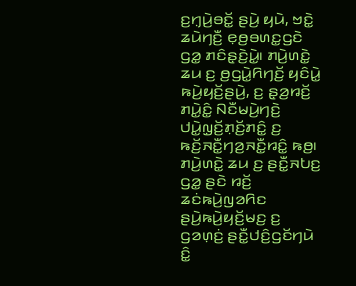ꤢ꤬ꤚ꤫ꤣꤧ꤬ꤋꤢꤩ꤭ ꤔꤣꤧ꤬ ꤟꤣꤧ, ꤠꤢꤧ꤭ ꤘꤣꤧꤚꤢꤪ꤬ ꤕ꤫ꤥ꤬ꤋꤛꤢ꤭ꤞꤢꤧ ꤞꤤ꤭ ꤊꤢꤨꤔ꤫ꤢꤧ꤬ꤣꤧ꤭꤯ ꤊꤣꤧ꤬ꤛꤢꤧ꤭ ꤘꤣ ꤢ꤬ ꤥ꤬ꤞꤣꤧ꤭ꤖꤚꤢꤩ꤬ ꤟꤢꤨꤣꤧ꤭ ꤒꤣꤧ꤬ꤟꤢꤩ꤬ꤔꤣꤧ꤬, ꤢ꤬ ꤔ꤫ꤤ꤬ꤙꤢꤩ꤬ ꤊꤣꤧ꤭ꤢꤨ꤭ ꤡꤢꤪꤗꤣꤧ꤬ꤚꤢꤧ꤬ ꤓꤣꤧ꤭ꤜ꤫ꤢꤩ꤬ꤊ꤫ꤢꤩ꤬ꤊꤢꤨ꤭ ꤢ꤬ ꤒꤢꤩ꤬ꤏꤢꤪ꤭ꤚꤤ꤬ꤏꤢꤪ꤭ꤙꤢꤨ꤭ ꤒꤥ꤬꤯
ꤊꤣꤧ꤬ꤛꤢꤧ꤭ ꤘꤣ ꤢ꤬ ꤔꤢꤪ꤭ꤏꤝꤢ꤬ ꤞꤤ꤭ ꤔꤢꤧ ꤙꤢꤩ꤬ ꤘꤢꤦꤒꤣꤧ꤬ꤜꤤꤖꤢ ꤔꤣꤧ꤬ꤒꤣꤧ꤬ꤟꤢꤩ꤬ꤗꤢ꤬ ꤢ꤬ ꤞꤤꤛ꤫ꤢꤦ꤬ ꤔꤢꤪ꤭ꤓꤢꤨ꤬ꤞꤢꤩꤚꤣꤧ ꤢꤨ꤭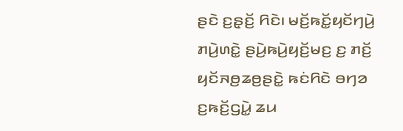ꤔꤢꤧ ꤢ꤬ꤔ꤫ꤢꤩ꤬ ꤖꤢꤧ꤯ ꤗꤢꤩ꤬ꤒꤢꤩ꤭ꤟꤢꤩꤚꤣꤧ꤬ ꤊꤣꤧ꤬ꤛꤢꤧ꤭ ꤔꤣꤧ꤬ꤒꤣꤧ꤬ꤟꤢꤩ꤬ꤗꤢ꤬ ꤢ꤬ ꤊꤢꤩ꤬ ꤟꤢꤩꤏꤥ꤬ꤘꤥ꤬ꤔꤢꤧ꤭ ꤒꤢꤦꤖꤢꤧ ꤋꤚꤤ ꤢ꤬ꤒꤢꤩ꤬ꤞꤣꤧ꤭ ꤘꤣ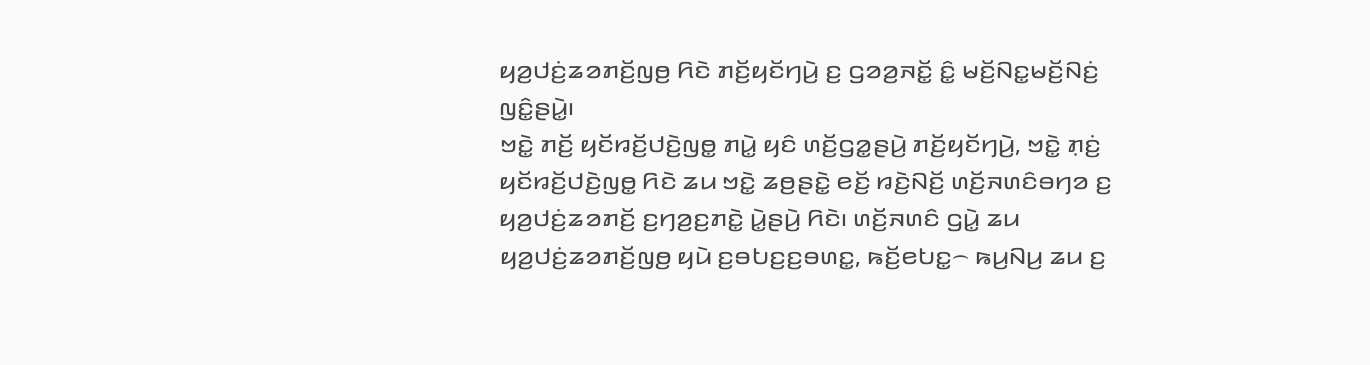ꤟꤤ꤬ꤓꤢꤦ꤬ꤘꤤꤊꤢꤩ꤬ꤜꤥ꤬ ꤖꤢꤧ ꤊꤢꤩ꤬ꤟꤢꤩꤚꤣꤧ꤬ ꤢ꤬ ꤞꤤꤤ꤬ꤏꤢꤩ꤭ ꤢꤨ꤭ ꤗꤢꤩ꤬ꤡꤢ꤭ꤗꤢꤩ꤬ꤡꤢꤦ꤬ ꤜꤢꤨ꤭ꤔꤣꤧ꤭꤯
ꤠꤢꤧ꤭ ꤊꤢꤩ꤬ ꤟꤢꤩꤙꤢꤩ꤬ꤓꤢꤧ꤬ꤜꤥ꤭ ꤊꤣꤧ꤭ ꤟꤢꤨ ꤛꤢꤩ꤬ꤞꤤ꤭ꤔꤣꤧ꤬ ꤊꤢꤩ꤬ꤟꤢꤩꤚꤣꤧ꤬, ꤠꤢꤧ꤭ ꤊ꤫ꤢꤦ꤬ ꤟꤢꤩꤙꤢꤩ꤬ꤓꤢꤧ꤬ꤜꤥ꤭ ꤖꤢꤧ ꤘꤣ ꤠꤢꤧ꤭ ꤘꤥ꤬ꤔꤢꤧ꤭ ꤕꤢꤩ꤬ ꤙꤢꤧ꤬ꤡꤢꤩ꤬ ꤛꤢꤩ꤬ꤏꤛꤢꤨꤋꤚꤤ ꤢ꤬ ꤟꤤ꤬ꤓꤢꤦ꤬ꤘꤤꤊꤢꤩ꤬ ꤢ꤬ꤚꤤ꤬ꤢ꤬ꤊꤢꤧ꤭ ꤣꤧ꤭ꤔꤣꤧ꤬ ꤖꤢꤧ꤯ ꤛꤢꤩ꤬ꤏꤛꤢꤨ ꤞꤣꤧ꤭ ꤘꤣ ꤟꤤ꤬ꤓꤢꤦ꤬ꤘꤤꤊꤢꤩ꤬ꤜꤥ꤬ ꤟꤣꤧ ꤢ꤬ꤋꤝꤢ꤬ꤢ꤬ꤋꤛꤢ꤭, ꤒꤢꤩ꤬ꤕꤝꤢ꤭꤮ ꤒꤣ꤬ꤡꤣ꤬ ꤘꤣ ꤢ꤬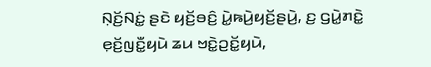ꤡ꤫ꤢꤩ꤬ꤡꤢꤦ꤭ ꤔꤢꤧ ꤟꤢꤩ꤬ꤋꤢꤨ꤬ ꤣꤧ꤭ꤒꤣꤧ꤬ꤟꤢꤩ꤬ꤔꤣꤧ꤬, ꤢ꤬ ꤞꤣꤧ꤭ꤊꤢꤧ꤭ ꤕ꤫ꤢꤩ꤬ꤜꤢꤪ꤭ꤟꤣꤧ ꤘꤣ ꤠꤢꤧ꤭ꤑꤢꤩ꤭ꤟꤣꤧ,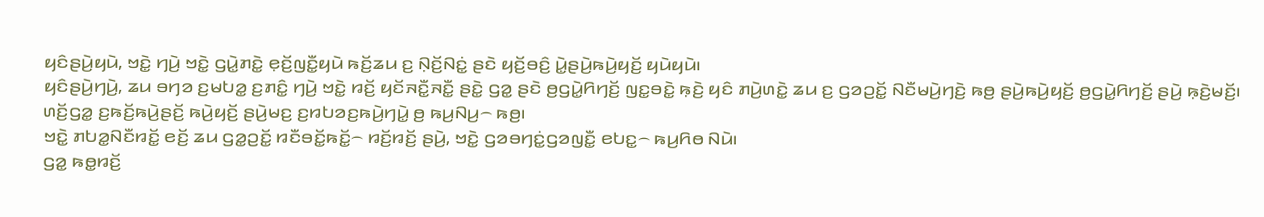ꤟꤢꤨꤔꤣꤧ꤬ꤟꤣꤧ, ꤠꤢꤧ꤭ ꤚꤣꤧ꤬ ꤠꤢꤧ꤭ ꤞꤣꤧ꤭ꤊꤢꤧ꤭ ꤕ꤫ꤢꤩ꤬ꤜꤢꤪ꤭ꤟꤣꤧ ꤒꤢꤩ꤬ꤘꤣ ꤢ꤬ ꤡ꤫ꤢꤩ꤬ꤡꤢꤦ꤭ ꤔꤢꤧ ꤟꤢꤩ꤬ꤋꤢꤨ꤬ ꤣꤧ꤭ꤔꤣꤧ꤬ꤒꤣꤧ꤬ꤟꤢꤩ꤬ ꤟꤣꤧꤟꤣꤧ꤯
ꤟꤢꤨꤔꤣꤧ꤬ꤚꤣꤧ꤬, ꤘꤣ ꤋꤚꤤ ꤢ꤬ꤗꤝꤤ꤭ ꤢ꤬ꤊꤢꤨ꤭ ꤚꤣꤧ꤬ ꤠꤢꤧ꤭ ꤙꤢꤩ꤬ ꤟꤢꤩꤏꤢꤪ꤭ꤏꤢꤪ꤭ ꤔꤢꤧ꤭ ꤞꤤ꤭ ꤔꤢꤧ ꤥ꤬ꤞꤣꤧ꤭ꤖꤚꤢꤩ꤬ ꤜꤢ꤭ꤋꤢꤧ꤭ ꤒ꤫ꤢꤧ꤬ ꤟꤢꤨ ꤊꤣꤧ꤬ꤛꤢꤧ꤭ ꤘꤣ ꤢ꤬ ꤞꤤꤑꤢꤩ꤭ ꤡꤢꤪꤗꤣꤧ꤬ꤚꤢꤧ꤬ ꤒꤥ꤬ ꤔꤣꤧ꤬ꤒꤣꤧ꤬ꤟꤢꤩ꤬ ꤥ꤬ꤞꤣꤧ꤭ꤖꤚꤢꤩ꤬ ꤔꤣꤧ꤬ ꤒ꤫ꤢꤧ꤬ꤗꤢꤩ꤬꤯ ꤛꤢꤩ꤬ꤞꤤ꤭ ꤢ꤬ꤒꤢꤩ꤬ꤒꤣꤧ꤬ꤔꤢꤩ꤬ ꤒꤣꤧ꤬ꤟꤢꤩ꤬ ꤔꤣꤧ꤬ꤗꤢ꤬ ꤢ꤬ꤙꤝꤤꤢ꤬ꤒꤣꤧ꤬ꤚꤣꤧ꤭ ꤥ꤬ ꤒꤣ꤬ꤡꤣ꤬꤮ ꤒꤥ꤬꤯
ꤠꤢꤧ꤭ ꤊꤝꤤ꤭ꤡꤢꤪꤙꤢꤩ꤭ ꤕꤢꤩ꤬ ꤘꤣ ꤞꤤ꤭ꤑꤢꤩ꤭ ꤙꤢꤪꤋꤢꤩ꤭ꤒꤢꤩ꤭꤮ ꤙꤢꤩ꤬ꤙꤢꤩ꤬ ꤔꤣꤧ꤬, ꤠꤢꤧ꤭ ꤞꤤꤋꤚꤢꤦ꤭ꤞꤤꤜꤢꤪ꤭ ꤕꤝꤢ꤭꤮ ꤒꤣ꤬ꤖꤥ ꤡꤣꤧ꤯
ꤞꤤ꤭ ꤒꤥ꤭ꤙꤢꤩ꤬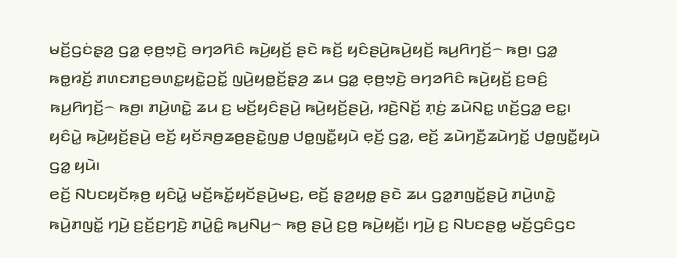ꤗꤢꤩ꤬ꤞꤢꤦꤔ꤫ꤤ꤬ ꤞꤤ꤭ ꤕ꤫ꤥ꤬ꤠ꤫ꤢꤧ꤬ ꤋꤚꤤꤖꤢꤨ ꤒꤣꤧ꤬ꤟꤢꤩ꤬ ꤔꤢꤧ ꤒꤢꤩ꤬ ꤟꤢꤨꤔꤣꤧ꤬ꤒꤣꤧ꤬ꤟꤢꤩ꤬ ꤒꤣ꤬ꤖꤚꤢꤩ꤬꤮ ꤒꤥ꤬꤯ ꤞꤤ꤭ ꤒꤥ꤭ꤙꤢꤩ꤬ ꤊꤛꤢꤊꤢ꤬ꤋꤛꤢ꤭ꤟꤢꤧ꤭ꤑꤢꤩ꤭ ꤜꤣꤧ꤬ꤟꤥ꤭ꤢꤩ꤬ꤔ꤫ꤤ꤬ ꤘꤣ ꤞꤤ꤭ ꤕ꤫ꤥ꤬ꤠ꤫ꤢꤧ꤬ ꤋꤚꤤꤖꤢꤨ ꤒꤣꤧ꤬ꤟꤢꤩ꤬ ꤢ꤬ꤋꤢꤨ꤬ ꤒꤣ꤬ꤖꤚꤢꤩ꤬꤮ ꤒꤥ꤬꤯ ꤊꤣꤧ꤬ꤛꤢꤧ꤭ ꤘꤣ ꤢ꤬ ꤗꤢꤩ꤬ꤟꤢꤨꤔꤣꤧ꤬ ꤒꤣꤧ꤬ꤟꤢꤩ꤬ꤔꤣꤧ꤬, ꤙꤢꤧ꤬ꤡꤢꤩ꤬ ꤊ꤫ꤢꤦ꤬ ꤘꤣꤧꤡꤢ꤭ ꤛꤢꤩ꤬ꤞꤤ꤭ ꤕꤢ꤭꤯ ꤟꤢꤨꤣꤧ꤭ ꤒꤣꤧ꤬ꤟꤢꤩ꤬ꤔꤣꤧ꤬ ꤕꤢꤩ꤬ ꤟꤢꤩꤏꤥ꤬ꤘꤥ꤬ꤔꤢꤧ꤭ꤜꤥ꤭ ꤓꤥ꤭ꤜꤢꤪ꤭ꤟꤣꤧ ꤕ꤫ꤢꤩ꤬ ꤞꤤ꤭, ꤕꤢꤩ꤬ ꤘꤣꤧꤚꤢꤪ꤬ꤘꤣꤧꤚꤢꤩ꤭ ꤓꤥ꤭ꤜꤢꤪ꤭ꤟꤣꤧ ꤞꤤ꤭ ꤟꤣꤧ꤯
ꤕꤢꤩ꤬ ꤡꤝꤢꤟꤢꤩꤒ꤫ꤥ꤬ ꤟꤢꤨꤣꤧ꤭ ꤗꤢꤩ꤬ꤒꤢꤩ꤭ꤟꤢꤩꤔꤣꤧ꤬ꤗꤢ꤬, ꤕꤢꤩ꤬ ꤔ꤫ꤤ꤬ꤟꤥ꤭ ꤔꤢꤧ ꤘꤣ ꤞꤤ꤭ꤊꤜꤢꤩ꤭ꤔꤣꤧ꤬ ꤊꤣꤧ꤬ꤛꤢꤧ꤭ ꤒꤣꤧ꤬ꤊꤜꤢꤩ꤭ ꤚꤣꤧ꤬ ꤢ꤬ꤢꤩ꤬ꤢ꤬ꤚꤢꤧ꤬ ꤊꤣꤧ꤭ꤢꤨ꤭ ꤒꤣ꤬ꤡꤣ꤬꤮ ꤒꤥ꤬ ꤔꤣꤧ꤬ ꤢ꤬ꤥ꤬ ꤒꤣꤧ꤬ꤟꤢꤩ꤬꤯ ꤚꤣꤧ꤬ ꤢ꤬ ꤡꤝꤢꤔꤥ꤭ ꤗꤢꤩ꤬ꤞꤢꤨꤞꤢ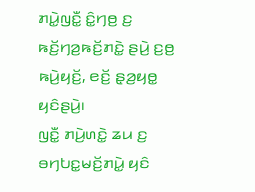ꤊꤣꤧ꤭ꤜꤢꤪ꤭ ꤢꤨ꤭ꤚꤥ꤬ ꤢ꤬ ꤒꤢꤩ꤬ꤚꤤ꤬ꤒꤢꤩ꤬ꤊꤢꤧ꤭ ꤔꤣꤧ꤬ ꤢ꤬ꤥ꤬ ꤒꤣꤧ꤬ꤟꤢꤩ꤬, ꤕꤢꤩ꤬ ꤔ꤫ꤤ꤬ꤟꤥ꤭ ꤟꤢꤨꤔꤣꤧ꤬꤯
ꤜꤢꤪ꤭ ꤊꤣꤧ꤬ꤛꤢꤧ꤭ ꤘꤣ ꤢ꤬ ꤋꤚꤝꤢ꤭ꤗꤢꤩ꤬ꤊꤣꤧ꤭ ꤟꤢꤨ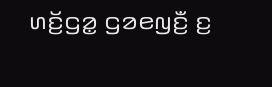ꤛꤢꤩ꤬ꤞꤤ꤭ ꤞꤤꤕꤜꤢꤪ꤬ ꤢ꤬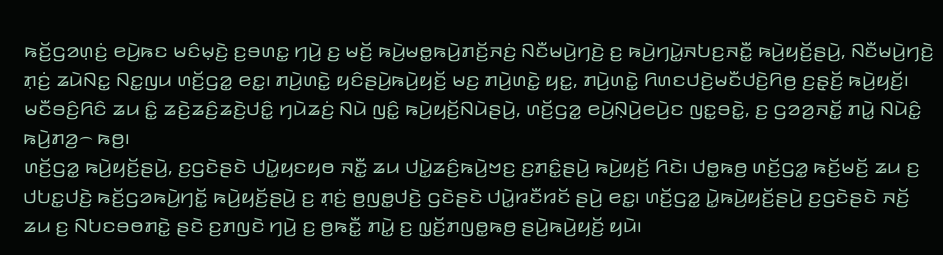ꤒꤢꤩ꤬ꤞꤤꤛ꤫ꤢꤦ꤬ ꤕꤣꤧ꤬ꤒꤢ ꤗꤢꤨꤗ꤫ꤢꤧ꤬ ꤢ꤬ꤋꤛꤢ꤭ ꤚꤣꤧ꤬ ꤢ꤬ ꤗꤢꤩ꤬ ꤒꤣꤧ꤬ꤗꤥ꤭ꤒꤣꤧ꤬ꤊꤢꤩ꤬ꤏꤢꤦ꤬ ꤡꤢꤪꤗꤣꤧ꤬ꤚꤢꤧ꤬ ꤢ꤬ ꤒꤣꤧ꤬ꤚꤣꤧ꤭ꤏꤝꤢ꤬ꤏꤢꤪ꤭ ꤒꤣꤧ꤬ꤟꤢꤩ꤬ꤔꤣꤧ꤬, ꤡꤢꤪꤗꤣꤧ꤬ꤚꤢꤧ꤬ ꤊ꤫ꤢꤦ꤬ ꤘꤣꤧꤡꤢ꤭ ꤡꤢ꤭ꤜꤣ ꤛꤢꤩ꤬ꤞꤤ꤭ ꤕꤢ꤭꤯ ꤊꤣꤧ꤬ꤛꤢꤧ꤭ ꤟꤢꤨꤔꤣꤧ꤬ꤒꤣꤧ꤬ꤟꤢꤩ꤬ ꤗꤢ꤬ ꤊꤣꤧ꤬ꤛꤢꤧ꤭ ꤟꤢ꤭, ꤊꤣꤧ꤬ꤛꤢꤧ꤭ ꤖꤛꤢꤓꤢꤧ꤬ꤗꤢꤪꤓꤢꤧ꤬ꤖꤥ꤬ ꤢ꤬ꤔ꤫ꤢꤩ꤬ ꤒꤣꤧ꤬ꤟꤢꤩ꤬꤯ ꤗꤢꤪꤋꤢꤨ꤬ꤖꤢꤨ ꤘꤣ ꤢꤨ꤭ ꤘꤢꤧ꤬ꤘꤢꤨ꤬ꤘꤢꤧ꤬ꤓꤢꤨ꤭ ꤚꤣꤧꤘꤢꤦ꤬ ꤡꤣꤧ ꤜꤢꤨ꤭ ꤒꤣꤧ꤬ꤟꤢꤩ꤬ꤡꤣꤧꤔꤣꤧ꤬, ꤛꤢꤩ꤬ꤞꤤ꤭ ꤕꤣꤧ꤬ꤡ꤫ꤣꤧ꤬ꤕꤣꤧ꤬ꤢ ꤜꤢ꤭ꤋꤢꤧ꤭, ꤢ꤬ ꤞꤤꤤ꤬ꤏꤢꤩ꤭ ꤊꤣꤧ꤭ ꤡꤣꤧꤢꤨ꤭ ꤒꤣꤧ꤬ꤊꤤ꤬꤮ ꤒꤥ꤬꤯
ꤛꤢꤩ꤬ꤞꤤ꤭ ꤒꤣꤧ꤬ꤟꤢꤩ꤬ꤔꤣꤧ꤬, ꤢ꤬ꤞꤢꤧꤔꤢꤧ ꤓꤣꤧ꤭ꤟꤢꤟꤥ ꤏꤢꤪ꤭ ꤘꤣ ꤓꤣꤧ꤭ꤘꤢꤨ꤬ꤒꤣꤧ꤬ꤠꤢ꤬ ꤢ꤬ꤊꤢꤨ꤭ꤔꤣꤧ꤬ ꤒꤣꤧ꤬ꤟꤢꤩ꤬ ꤖꤢꤧ꤯ ꤓꤥ꤭ꤒꤥ꤬ ꤛꤢꤩ꤬ꤞꤤ꤭ ꤒꤢꤩ꤬ꤗꤢꤩ꤬ ꤘꤣ ꤢ꤬ ꤓꤝꤢ꤭ꤓꤢꤧ꤬ ꤒꤢꤩ꤬ꤞꤤꤒꤣꤧ꤬ꤚꤢꤩ꤭ ꤒꤣꤧ꤬ꤟꤢꤩ꤬ꤔꤣꤧ꤬ ꤢ꤬ ꤊ꤫ꤢꤦ꤬ ꤥ꤬ꤜꤥ꤭ꤓꤢꤧ꤬ ꤞꤢꤧꤔꤢꤧ ꤓꤣꤧ꤭ꤙꤢꤪꤙꤢꤩ ꤔꤣꤧ꤬ ꤕꤢ꤭꤯ ꤛꤢꤩ꤬ꤞꤤ꤭ ꤣꤧ꤭ꤒꤣꤧ꤬ꤟꤢꤩ꤬ꤔꤣꤧ꤬ ꤢ꤬ꤞꤢꤧꤔꤢꤧ ꤏꤢꤩ꤬ ꤘꤣ ꤢ꤬ ꤡꤝꤢꤋꤥꤊꤢꤧ꤭ ꤔꤢꤧ ꤢ꤬ꤊꤜꤢꤧ ꤚꤣꤧ꤬ ꤢ꤬ ꤥ꤬ꤒꤢꤪ꤭ ꤊꤣꤧ꤭ ꤢ꤬ ꤜ꤫ꤢꤩ꤬ꤊꤜꤥ꤭ꤒꤥ꤬ ꤔꤣꤧ꤬ꤒꤣꤧ꤬ꤟꤢꤩ꤬ ꤟꤣꤧ꤯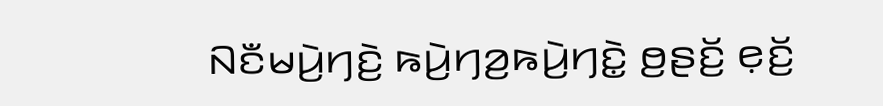ꤡꤢꤪꤗꤣꤧ꤬ꤚꤢꤧ꤬ ꤒꤣꤧ꤬ꤚꤤ꤬ꤒꤣꤧ꤬ꤚꤢꤧ꤭ ꤥ꤬ꤔꤢꤩ꤬ ꤕ꤫ꤢꤩ꤬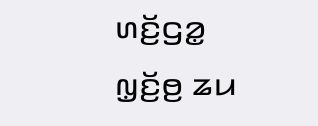ꤛꤢꤩ꤬ꤞꤤ꤭ ꤜ꤫ꤢꤩ꤬ꤥ꤬ ꤘꤣ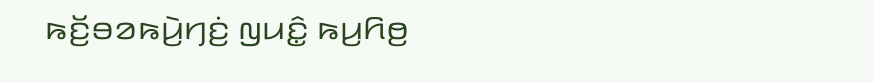ꤒꤢꤩ꤬ꤋꤤꤒꤣꤧ꤬ꤚꤢꤦ꤬ ꤜꤣꤢꤨ꤭ ꤒꤣ꤬ꤖꤥ꤬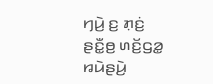ꤚꤣꤧ꤬ ꤢ꤬ ꤊ꤫ꤢꤦ꤬ ꤔꤢꤪ꤭ꤥ꤬ ꤛꤢꤩ꤬ꤞꤤ꤭ ꤙꤣꤧꤔꤣꤧ꤬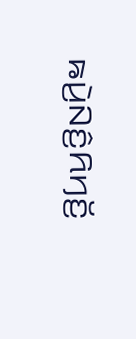ꤒꤣꤧ꤬ꤡꤢꤨ꤬ꤖꤚꤢꤩ꤬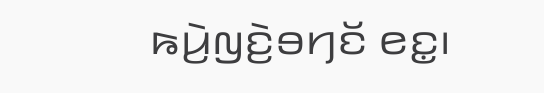ꤒꤣꤧ꤬ꤜꤢꤧ꤬ꤋꤚꤢꤩ ꤕꤢ꤭꤯